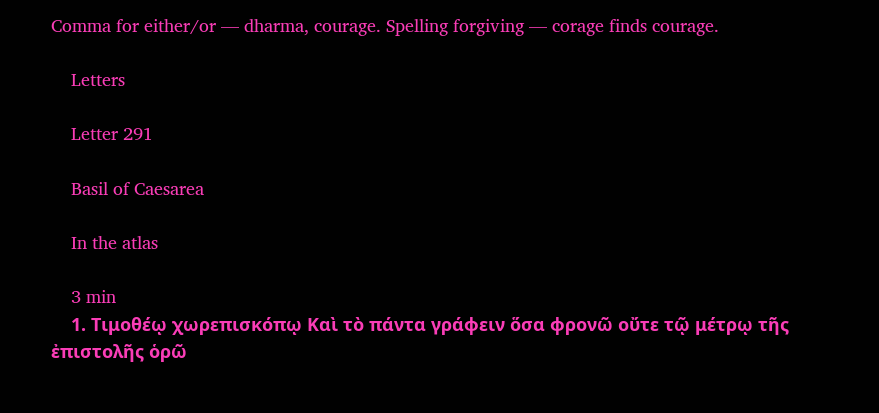Comma for either/or — dharma, courage. Spelling forgiving — corage finds courage.

    Letters

    Letter 291

    Basil of Caesarea

    In the atlas

    3 min
    1. Τιμοθέῳ χωρεπισκόπῳ Καὶ τὸ πάντα γράφειν ὅσα φρονῶ οὔτε τῷ μέτρῳ τῆς ἐπιστολῆς ὁρῶ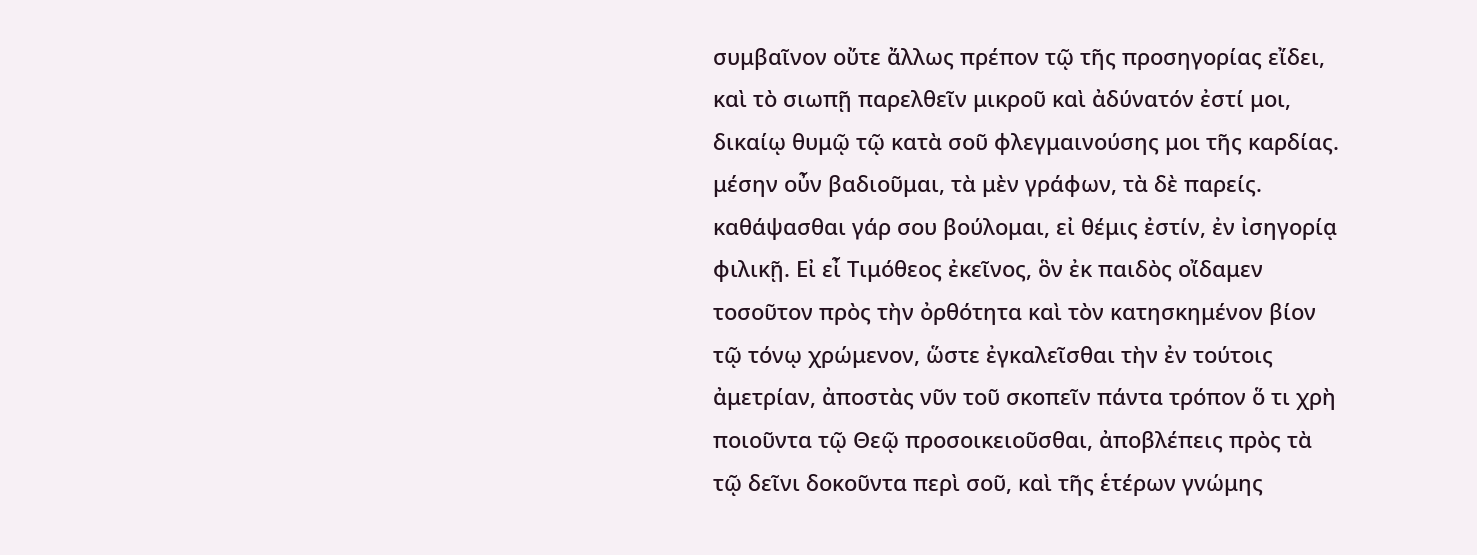συμβαῖνον οὔτε ἄλλως πρέπον τῷ τῆς προσηγορίας εἴδει, καὶ τὸ σιωπῇ παρελθεῖν μικροῦ καὶ ἀδύνατόν ἐστί μοι, δικαίῳ θυμῷ τῷ κατὰ σοῦ φλεγμαινούσης μοι τῆς καρδίας. μέσην οὖν βαδιοῦμαι, τὰ μὲν γράφων, τὰ δὲ παρείς. καθάψασθαι γάρ σου βούλομαι, εἰ θέμις ἐστίν, ἐν ἰσηγορίᾳ φιλικῇ. Εἰ εἶ Τιμόθεος ἐκεῖνος, ὃν ἐκ παιδὸς οἴδαμεν τοσοῦτον πρὸς τὴν ὀρθότητα καὶ τὸν κατησκημένον βίον τῷ τόνῳ χρώμενον, ὥστε ἐγκαλεῖσθαι τὴν ἐν τούτοις ἀμετρίαν, ἀποστὰς νῦν τοῦ σκοπεῖν πάντα τρόπον ὅ τι χρὴ ποιοῦντα τῷ Θεῷ προσοικειοῦσθαι, ἀποβλέπεις πρὸς τὰ τῷ δεῖνι δοκοῦντα περὶ σοῦ, καὶ τῆς ἑτέρων γνώμης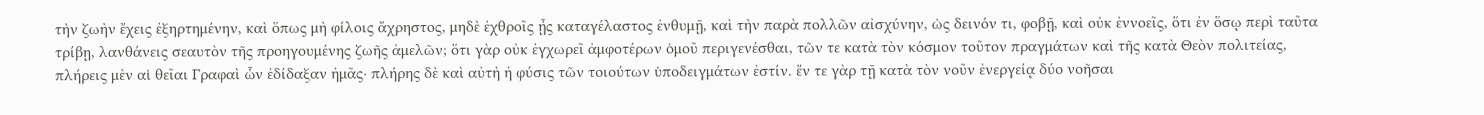τὴν ζωὴν ἔχεις ἐξηρτημένην, καὶ ὅπως μὴ φίλοις ἄχρηστος, μηδὲ ἐχθροῖς ᾖς καταγέλαστος ἐνθυμῇ, καὶ τὴν παρὰ πολλῶν αἰσχύνην, ὡς δεινόν τι, φοβῇ, καὶ οὐκ ἐννοεῖς, ὅτι ἐν ὅσῳ περὶ ταῦτα τρίβῃ, λανθάνεις σεαυτὸν τῆς προηγουμένης ζωῆς ἀμελῶν; ὅτι γὰρ οὐκ ἐγχωρεῖ ἀμφοτέρων ὁμοῦ περιγενέσθαι, τῶν τε κατὰ τὸν κόσμον τοῦτον πραγμάτων καὶ τῆς κατὰ Θεὸν πολιτείας, πλήρεις μὲν αἱ θεῖαι Γραφαὶ ὧν ἐδίδαξαν ἡμᾶς· πλήρης δὲ καὶ αὐτὴ ἡ φύσις τῶν τοιούτων ὑποδειγμάτων ἐστίν. ἔν τε γὰρ τῇ κατὰ τὸν νοῦν ἐνεργείᾳ δύο νοῆσαι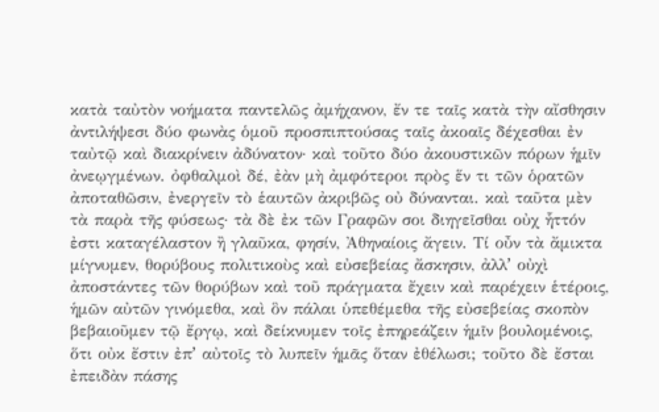κατὰ ταὐτὸν νοήματα παντελῶς ἀμήχανον, ἔν τε ταῖς κατὰ τὴν αἴσθησιν ἀντιλήψεσι δύο φωνὰς ὁμοῦ προσπιπτούσας ταῖς ἀκοαῖς δέχεσθαι ἐν ταὐτῷ καὶ διακρίνειν ἀδύνατον· καὶ τοῦτο δύο ἀκουστικῶν πόρων ἡμῖν ἀνεῳγμένων. ὀφθαλμοὶ δέ, ἐὰν μὴ ἀμφότεροι πρὸς ἕν τι τῶν ὁρατῶν ἀποταθῶσιν, ἐνεργεῖν τὸ ἑαυτῶν ἀκριβῶς οὐ δύνανται. καὶ ταῦτα μὲν τὰ παρὰ τῆς φύσεως· τὰ δὲ ἐκ τῶν Γραφῶν σοι διηγεῖσθαι οὐχ ἧττόν ἐστι καταγέλαστον ἢ γλαῦκα, φησίν, Ἀθηναίοις ἄγειν. Τί οὖν τὰ ἄμικτα μίγνυμεν, θορύβους πολιτικοὺς καὶ εὐσεβείας ἄσκησιν, ἀλλʼ οὐχὶ ἀποστάντες τῶν θορύβων καὶ τοῦ πράγματα ἔχειν καὶ παρέχειν ἑτέροις, ἡμῶν αὐτῶν γινόμεθα, καὶ ὃν πάλαι ὑπεθέμεθα τῆς εὐσεβείας σκοπὸν βεβαιοῦμεν τῷ ἔργῳ, καὶ δείκνυμεν τοῖς ἐπηρεάζειν ἡμῖν βουλομένοις, ὅτι οὐκ ἔστιν ἐπʼ αὐτοῖς τὸ λυπεῖν ἡμᾶς ὅταν ἐθέλωσι; τοῦτο δὲ ἔσται ἐπειδὰν πάσης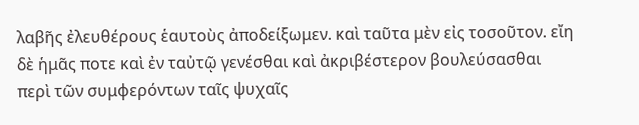λαβῆς ἐλευθέρους ἑαυτοὺς ἀποδείξωμεν. καὶ ταῦτα μὲν εἰς τοσοῦτον. εἴη δὲ ἡμᾶς ποτε καὶ ἐν ταὐτῷ γενέσθαι καὶ ἀκριβέστερον βουλεύσασθαι περὶ τῶν συμφερόντων ταῖς ψυχαῖς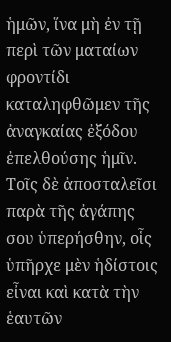ἡμῶν, ἵνα μὴ ἐν τῇ περὶ τῶν ματαίων φροντίδι καταληφθῶμεν τῆς ἀναγκαίας ἐξόδου ἐπελθούσης ἡμῖν. Τοῖς δὲ ἀποσταλεῖσι παρὰ τῆς ἀγάπης σου ὑπερήσθην, οἷς ὑπῆρχε μὲν ἡδίστοις εἶναι καὶ κατὰ τὴν ἑαυτῶν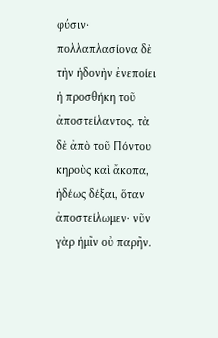φύσιν· πολλαπλασίονα δὲ τὴν ἡδονὴν ἐνεποίει ἡ προσθήκη τοῦ ἀποστείλαντος. τὰ δὲ ἀπὸ τοῦ Πόντου κηροὺς καὶ ἄκοπα, ἡδέως δέξαι, ὅταν ἀποστείλωμεν· νῦν γὰρ ἡμῖν οὐ παρῆν.